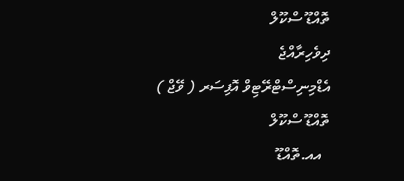ތޮއްޑޫ ސްކޫލް
ދިވެހިރާއްޖެ
އެޑްމިނިސްޓްރޭޓިވް އޮފިސަރ ( ވޭޖް )
ތޮއްޑޫ ސްކޫލް
  އއ.ތޮއްޑޫ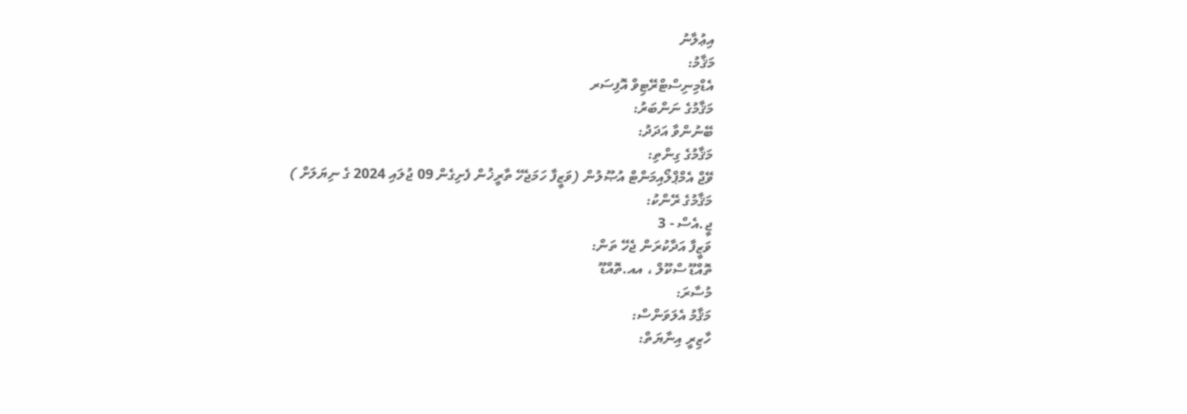އިޢުލާނު
މަޤާމު:
އެޑްމިނިސްޓްރޭޓިވް އޮފިސަރ
މަޤާމުގެ ނަންބަރު:
ބޭނުންވާ އަދަދު:
މަޤާމުގެ ގިންތި:
ވޭޖް އެމްޕްލޯއިމަންޓް އުޞޫލުން (ވަޒީފާ ހަމަޖެހޭ ތާރީޚުން ފެށިގެން 09 ޖުލައި 2024 ގެ ނިޔަލަށް )
މަޤާމުގެ ރޭންކު:
ޖީ.އެސް - 3
ވަޒީފާ އަދާކުރަން ޖެހޭ ތަން:
ތޮއްޑޫ ސްކޫލް ، އއ.ތޮއްޑޫ
މުސާރަ:
މަޤާމު އެލަވަންސް:
ހާޒިރީ އިނާޔަތް: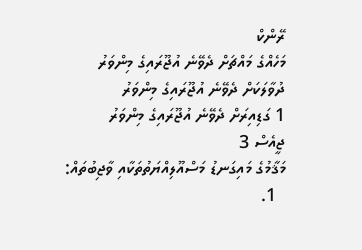ރޭންކް
މަހެއްގެ މައްޗަށް ދެވޭނެ އުޖޫރައިގެ މިންވަރު
ދުވާލަކަށް ދެވޭނެ އުޖޫރައިގެ މިންވަރު
1 ގަޑިއިރަށް ދެވޭނެ އުޖޫރައިގެ މިންވަރު
ޖީއެސް 3
މަޤާމުގެ މައިގަނޑު މަސްއޫލިއްޔަތުތަކާއި ވާޖިބުތައް:
  1.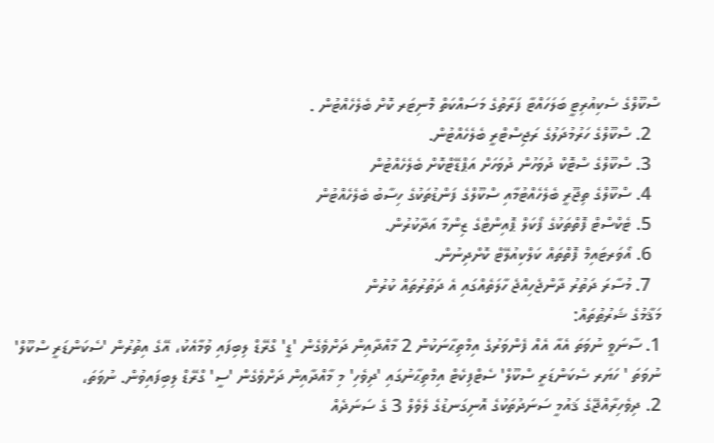ސްކޫލްގެ ސެކިއުރިޓީ ބަލަހައްޓާ ފަރާތުގެ މަސައްކަތް މޮނިޓަރ ކޮށް ބެލެހެއްޓުން .
  2. ސްކޫލްގެ ހަރުމުދަލުގެ ރަޖިސްޓްރީ ބެލެހެއްޓުން.
  3. ސްކޫލްގެ ސްޓޮކް ދުވަހުން ދުވަހަށް އަޕްޑޭޓްކޮށް ބެލެހެއްޓުން
  4. ސްކޫލްގެ ތިޖޫރީ ބެލެހެއްޓުމާއި ސްކޫލްގެ ފަންޑުތަކުގެ ހިސާބު ބެލެހެއްޓުން
  5. ޓެކްސްޓް ފޮތްތަކުގެ ފޯކަލް ޕޮއިންޓްގެ ޒިންމާ އަދާކުރުން.
  6. އޯވަރޓައިމް ފޮތްތައް ކަލްކިއުލޭޓް ކޮށްދިނުން.
  7. މުސާރަ ދަތުރު ދާންޖެހިއްޖެ ހާލަތެއްގައި އެ ދަތުރުތައް ކުރުން
މަޤާމުގެ ޝަރުޠުތައް:
1. ސާނަވީ ނުވަތަ އެއާ އެއް ފެންވަރުގެ އިމްތިޙާނަކުން 2 މާއްދާއިން ދަށްވެގެން 'ޑީ' ގްރޭޑް ލިބިފައި ވުމާއެކު، އޭގެ އިތުރުން 'ސެކަންޑަރީ ސްކޫލް' ނުވަތަ ' ހަޔަރ ސެކަންޑަރީ ސްކޫލް' ސެޓްފިކެޓް އިމްތިޙާނުގައި 'ދިވެހި' މި މާއްދާއިން ދަށްވެގެން 'ސީ' ގްރޭޑް ލިބިފައިވުން. ނުވަތަ،
2. ދިވެހިރާއްޖޭގެ ޤައުމީ ސަނަދުތަކުގެ އޮނިގަނޑުގެ ލެވެލް 3 ގެ ސަނަދެއް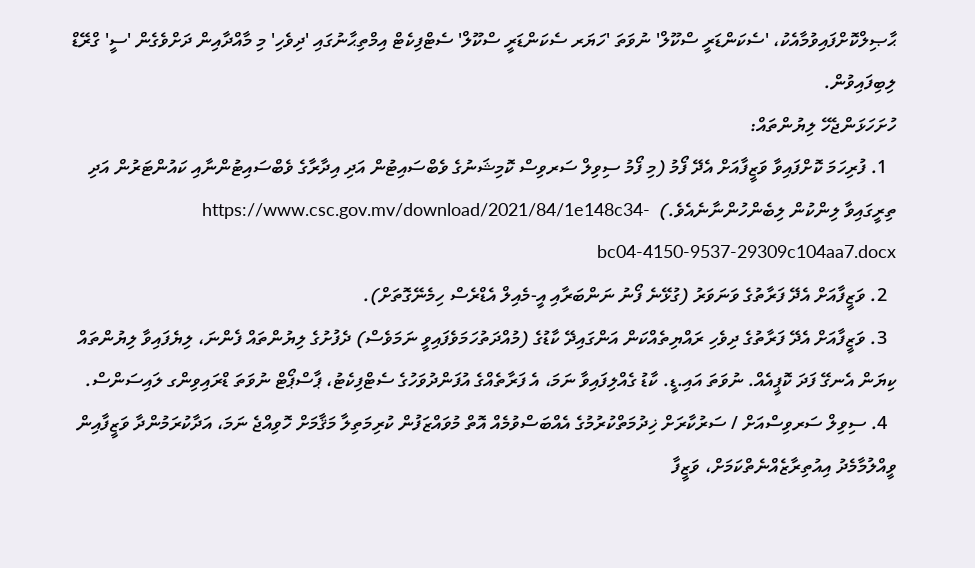ޙާޞިލްކޮށްފައިވުމާއެކު، 'ސެކަންޑަރީ ސްކޫލް' ނުވަތަ 'ހަޔަރ ސެކަންޑަރީ ސްކޫލް' ސެޓްފިކެޓް އިމްތިޙާނުގައި 'ދިވެހި' މި މާއްދާއިން ދަށްވެގެން 'ސީ' ގްރޭޑް ލިބިފައިވުން.
ހުށަހަޅަންޖެހޭ ލިޔުންތައް:
  1. ފުރިހަމަ ކޮށްފައިވާ ވަޒީފާއަށް އެދޭ ފޯމު (މި ފޯމު ސިވިލް ސަރވިސް ކޮމިޝަނުގެ ވެބްސައިޓުން އަދި އިދާރާގެ ވެބްސައިޓުންނާއި ކައުންޓަރުން އަދި ތިރީގައިވާ ލިންކުން ލިބެންހުންނާނެއެވެ.)  https://www.csc.gov.mv/download/2021/84/1e148c34-bc04-4150-9537-29309c104aa7.docx
  2. ވަޒީފާއަށް އެދޭ ފަރާތުގެ ވަނަވަރު (ގުޅޭނެ ފޯނު ނަންބަރާއި އީ-މެއިލް އެޑްރެސް ހިމެނޭގޮތަށް).
  3. ވަޒީފާއަށް އެދޭ ފަރާތުގެ ދިވެހި ރައްޔިތެއްކަން އަންގައިދޭ ކާޑުގެ (މުއްދަތުހަމަވެފައިވީ ނަމަވެސް) ދެފުށުގެ ލިޔުންތައް ފެންނަ، ލިޔެފައިވާ ލިޔުންތައް ކިޔަން އެނގޭ ފަދަ ކޮޕީއެއް. ނުވަތަ އައި.ޑީ. ކާޑު ގެއްލިފައިވާ ނަމަ، އެ ފަރާތެއްގެ އުފަންދުވަހުގެ ސެޓްފިކެޓު، ޕާސްޕޯޓް ނުވަތަ ޑްރައިވިންގ ލައިސަންސް.
  4. ސިވިލް ސަރވިސްއަށް / ސަރުކާރަށް ޚިދުމަތްކުރުމުގެ އެއްބަސްވުމެއް އޮތް މުވައްޒަފުން ކުރިމަތިލާ މަޤާމަށް ހޮވިއްޖެ ނަމަ، އަދާކުރަމުންދާ ވަޒީފާއިން ވީއްލުމާމެދު އިއުތިރާޒެއްނެތްކަމަށް، ވަޒީފާ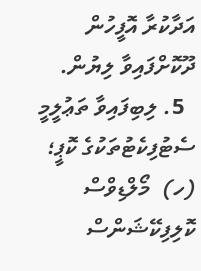އަދާކުރާ އޮފީހުން ދޫކޮށްފައިވާ ލިޔުން.
  5. ލިބިފައިވާ ތަޢުލީމީ ސެޓުފިކެޓުތަކުގެ ކޮޕީ؛
(ހ)  މޯލްޑިވްސް ކޮލިފިކޭޝަންސް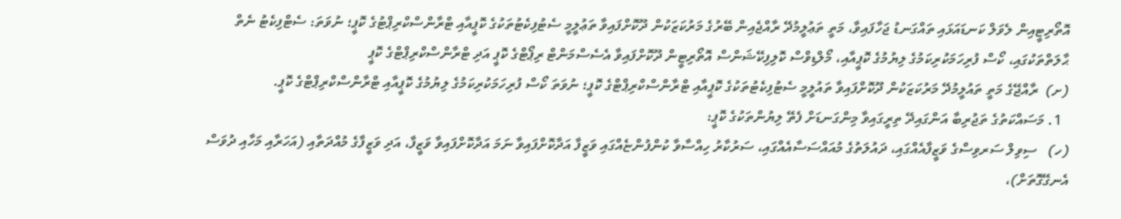އޮތޯރިޓީއިން ލެވަލް ކަނޑައަޅައި ތައްގަނޑު ޖަހާފައިވާ، މަތީ ތަޢުލީމުދޭ ރާއްޖެއިން ބޭރުގެ މަރުކަޒަކުން ދޫކޮށްފައިވާ ތަޢުލީމީ ސެޓުފިކެޓުތަކުގެ ކޮޕީއާއި ޓްރާންސްކްރިޕްޓުގެ ކޮޕީ؛ ނުވަތަ: ސެޓްފިކެޓު ނެތް ޙާލަތްތަކުގައި، ކޯސް ފުރިހަމަކުރިކަމުގެ ލިޔުމުގެ ކޮޕީއާއި، މޯލްޑިވްސް ކޮލިފިކޭޝަންސް އޮތޯރިޓީން ދޫކޮށްފައިވާ އެސެސްމަންޓް ރިޕޯޓްގެ ކޮޕީ އަދި ޓްރާންސްކްރިޕްޓްގެ ކޮޕީ
(ށ)  ރާއްޖޭގެ މަތީ ތައުލީމުދޭ މަރުކަޒަކުން ދޫކޮށްފައިވާ ތައުލީމީ ސެޓުފިކެޓުތަކުގެ ކޮޕީއާއި ޓްރާންސްކްރިޕްޓްގެ ކޮޕީ؛ ނުވަތަ ކޯސް ފުރިހަމަކުރިކަމުގެ ލިޔުމުގެ ކޮޕީއާއި ޓްރާންސްކްރިޕްޓްގެ ކޮޕީ.
  1. މަސައްކަތުގެ ތަޖުރިބާ އަންގައިދޭ ތިރީގައިވާ މިންގަނޑަށް ފެތޭ ލިޔުންތަކުގެ ކޮޕީ:
(ހ)   ސިވިލް ސަރވިސްގެ ވަޒީފާއެއްގައި، ދައުލަތުގެ މުއައްސަސާއެއްގައި، ސަރުކާރު ހިއްސާވާ ކުންފުންޏެއްގައި ވަޒީފާ އަދާކޮށްފައިވާ ނަމަ އަދާކޮށްފައިވާ ވަޒީފާ، އަދި ވަޒީފާގެ މުއްދަތާއި (އަހަރާއި މަހާއި ދުވަސް އެނގޭގޮތަށް)،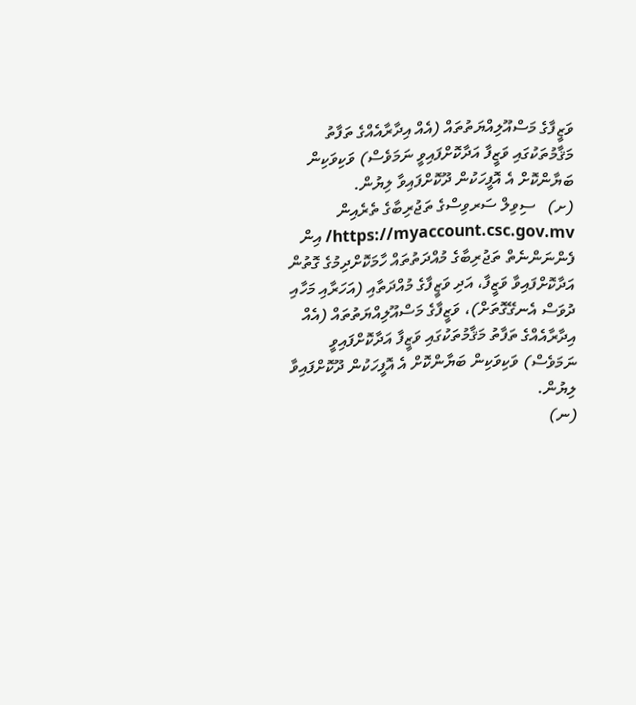ވަޒީފާގެ މަސްއޫލިއްޔަތުތައް (އެއް އިދާރާއެއްގެ ތަފާތު މަޤާމުތަކުގައި ވަޒީފާ އަދާކޮށްފައިވީ ނަމަވެސް) ވަކިވަކިން ބަޔާންކޮށް އެ އޮފީހަކުން ދޫކޮށްފައިވާ ލިޔުން.
(ށ)   ސިވިލް ސަރވިސްގެ ތަޖުރިބާގެ ތެރެއިން https://myaccount.csc.gov.mv/ އިން ފެންނަންނެތް ތަޖުރިބާގެ މުއްދަތުތައް ހާމަކޮށްދިމުގެ ގޮތުން އަދާކޮށްފައިވާ ވަޒީފާ، އަދި ވަޒީފާގެ މުއްދަތާއި (އަހަރާއި މަހާއި ދުވަސް އެނގޭގޮތަށް)، ވަޒީފާގެ މަސްއޫލިއްޔަތުތައް (އެއް އިދާރާއެއްގެ ތަފާތު މަޤާމުތަކުގައި ވަޒީފާ އަދާކޮށްފައިވީ ނަމަވެސް) ވަކިވަކިން ބަޔާންކޮށް އެ އޮފީހަކުން ދޫކޮށްފައިވާ ލިޔުން.
(ނ)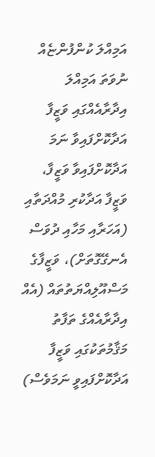އަމިއްލަ ކުންފުންޏެއް ނުވަތަ އަމިއްލަ އިދާރާއެއްގައި ވަޒީފާ އަދާކޮށްފައިވާ ނަމަ އަދާކޮށްފައިވާ ވަޒީފާ، ވަޒީފާ އަދާކުރި މުއްދަތާއި (އަހަރާއި މަހާއި ދުވަސް އެނގޭގޮތަށް)، ވަޒީފާގެ މަސްއޫލިއްޔަތުތައް (އެއް އިދާރާއެއްގެ ތަފާތު މަޤާމުތަކުގައި ވަޒީފާ އަދާކޮށްފައިވީ ނަމަވެސް)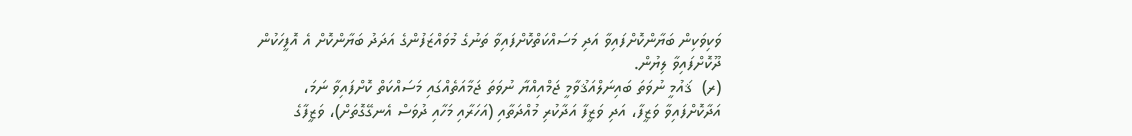ވަކިވަކިން ބަޔާންކޮށްފައިވާ އަދި މަސައްކަތްކޮށްފައިވާ ތަނުގެ މުވައްޒަފުންގެ އަދަދު ބަޔާންކޮށް އެ އޮފީހަކުން ދޫކޮށްފައިވާ ލިޔުން.
(ރ)  ޤައުމީ ނުވަތަ ބައިނަލްއަޤުވާމީ ޖަމްއިއްޔާ ނުވަތަ ޖަމާއަތެއްގައި މަސައްކަތް ކޮށްފައިވާ ނަމަ، އަދާކޮށްފައިވާ ވަޒީފާ، އަދި ވަޒީފާ އަދާކުރި މުއްދަތާއި (އަހަރާއި މަހާއި ދުވަސް އެނގޭގޮތަށް)، ވަޒީފާގެ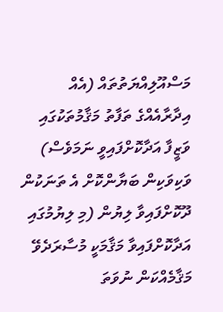މަސްއޫލިއްޔަތުތައް (އެއް އިދާރާއެއްގެ ތަފާތު މަޤާމުތަކުގައި ވަޒީފާ އަދާކޮށްފައިވީ ނަމަވެސް) ވަކިވަކިން ބަޔާންކޮށް އެ ތަނަކުން ދޫކޮށްފައިވާ ލިޔުން (މި ލިޔުމުގައި އަދާކޮށްފައިވާ މަޤާމަކީ މުސާރަދެވޭ މަޤާމެއްކަން ނުވަތަ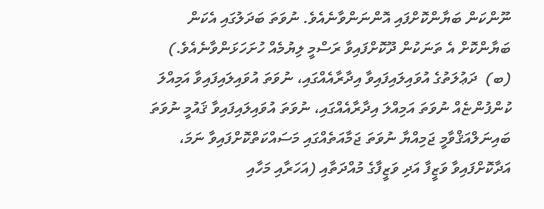ނޫންކަން ބަޔާންކޮށްފައި އޮންނަންވާނެއެވެ. ނުވަތަ ބަދަލުގައި އެކަން ބަޔާންކޮށް އެ ތަނަކުން ދޫކޮށްފައިވާ ރަސްމީ ލިޔުމެއް ހުށަހަޅަންވާނެއެވެ.)
(ބ)  ދަޢުލަތުގެ އުވައިލައިފައިވާ އިދާރާއެއްގައި، ނުވަތަ އުވައިލައިފައިވާ އަމިއްލަ ކުންފުންޏެއް ނުވަތަ އަމިއްލަ އިދާރާއެއްގައި، ނުވަތަ އުވައިލައިފައިވާ ޤައުމީ ނުވަތަ ބައިނަލްއަޤްވާމީ ޖަމިއްޔާ ނުވަތަ ޖަމާއަތެއްގައި މަސައްކަތްކޮށްފައިވާ ނަމަ، އަދާކޮށްފައިވާ ވަޒީފާ އަދި ވަޒީފާގެ މުއްދަތާއި (އަހަރާއި މަހާއި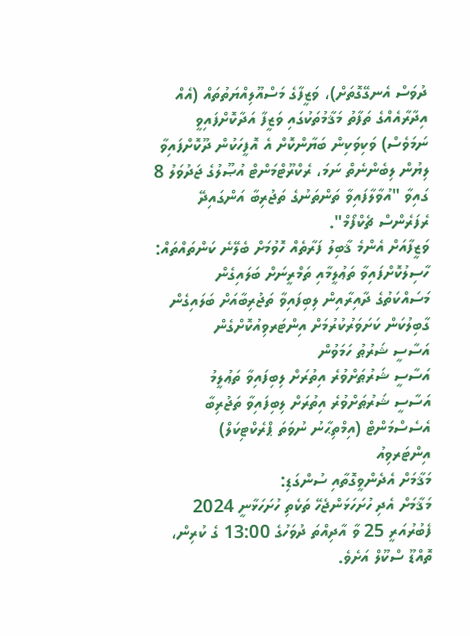ދުވަސް އެނގޭގޮތަށް)، ވަޒީފާގެ މަސްއޫލިއްޔަތުތައް (އެއް އިދާރާއެއްގެ ތަފާތު މަޤާމުތަކުގައި ވަޒީފާ އަދާކޮށްފައިވީ ނަމަވެސް) ވަކިވަކިން ބަޔާންކޮށް އެ އޮފީހަކުން ދޫކޮށްފައިވާ ލިޔުން ލިބެންނެތް ނަމަ، ރެކްރޫޓްމަންޓް އުޞޫލުގެ ޖަދުވަލު 8 ގައިވާ "އުވާލާފައިވާ ތަންތަނުގެ ތަޖުރިބާ އަންގައިދޭ ރެފަރެންސް ޗެކްފޯމް".
ވަޒީފާއަށް އެންމެ ޤާބިލު ފަރާތެއް ހޮވުމަށް ބެލޭނެ ކަންތައްތައް:
ހާސިލުކޮށްފައިވާ ތަޢުލީމާއި ތަމްރީނަށް ބަލައިގެން
މަސައްކަތުގެ ދާއިރާއިން ލިބިފައިވާ ތަޖުރިބާއަށް ބަލައިގެން
ގާބިލުކަން ކަށަވަރުކުރުމަށް އިންޓަރވިއުކޮށްގެން
އަސާސީ ޝަރުޠު ހަމަވުން
އަސާސީ ޝަރުޠަށްވުރެ އިތުރަށް ލިބިފައިވާ ތަޢުލީމު
އަސާސީ ޝަރުޠަށްވުރެ އިތުރަށް ލިބިފައިވާ ތަޖުރިބާ
އެސެސްމަންޓް (އިމްތިޙާނު ނުވަތަ ޕްރެކްޓިކަލް)
އިންޓަރވިއު
މަޤާމަށް އެދެންވީގޮތާއި ސުންގަޑި:
މަޤާމަށް އެދި ހުށަހަޅަންޖެހޭ ތަކެތި ހުށަހަޅާނީ 2024 ފެބުރުއަރީ 25 ވާ އާދިއްތަ ދުވަހުގެ 13:00 ގެ ކުރިން، ތޮއްޑޫ ސްކޫލް އަށެވެ.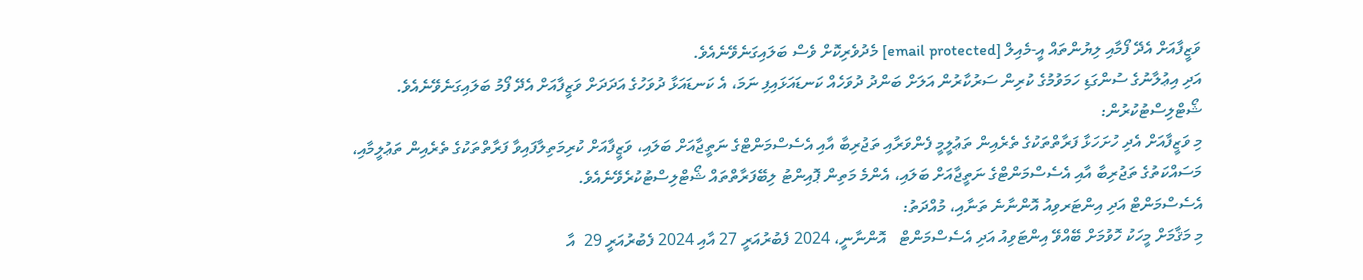ވަޒީފާއަށް އެދޭ ފޯމާއި ލިޔުންތައް އީ-މެއިލް [email protected] މެދުވެރިކޮށް ވެސް ބަލައިގަނެވޭނެއެވެ.
އަދި އިޢުލާނުގެ ސުންގަޑި ހަމަވުމުގެ ކުރިން ސަރުކާރުން އަލަށް ބަންދު ދުވަހެއް ކަނޑައަޅައިފި ނަމަ، އެ ކަނޑައަޅާ ދުވަހުގެ އަދަދަށް ވަޒީފާއަށް އެދޭ ފޯމު ބަލައިގަނެވޭނެއެވެ.
ޝޯޓްލިސްޓުކުރުން:
މި ވަޒީފާއަށް އެދި ހުށަހަޅާ ފަރާތްތަކުގެ ތެރެއިން ތަޢުލީމީ ފެންވަރާއި ތަޖުރިބާ އާއި އެސެސްމަންޓްގެ ނަތީޖާއަށް ބަލައި، ވަޒީފާއަށް ކުރިމަތިލާފައިވާ ފަރާތްތަކުގެ ތެރެއިން ތަޢުލީމާއި، މަސައްކަތުގެ ތަޖުރިބާ އާއި އެސެސްމަންޓްގެ ނަތީޖާއަށް ބަލައި، އެންމެ މަތިން ޕޮއިންޓު ލިބޭފަރާތްތައް ޝޯޓްލިސްޓުކުރެވޭނެއެވެ.
އެސެސްމަންޓް އަދި އިންޓަރވިއު އޮންނާނެ ތަނާއި، މުއްދަތު:
މި މަޤާމަށް މީހަކު ހޮވުމަށް ބޭއްވޭ އިންޓަވިއު އަދި އެސެސްމަންޓް   އޮންނާނީ، 2024 ފެބުރުއަރީ 27 އާއި 2024 ފެބުރުއަރީ 29  އާ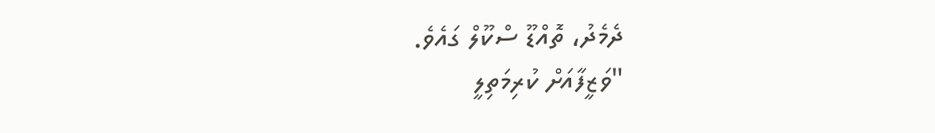ދެމެދު، ތޮއްޑޫ ސްކޫލް ގައެވެ.
"ވަޒީފާއަށް ކުރިމަތިލީ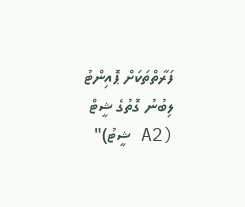ފަރާތްތަކަށް ޕޮއިންޓު ލިބުނު ގޮތުގެ ޝީޓް (A2 ޝީޓު)"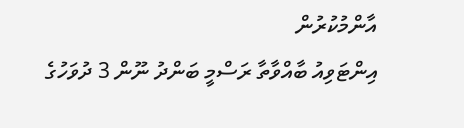އާންމުކުރުން
އިންޓަވިއު ބާއްވާތާ ރަސްމީ ބަންދު ނޫން 3 ދުވަހުގެ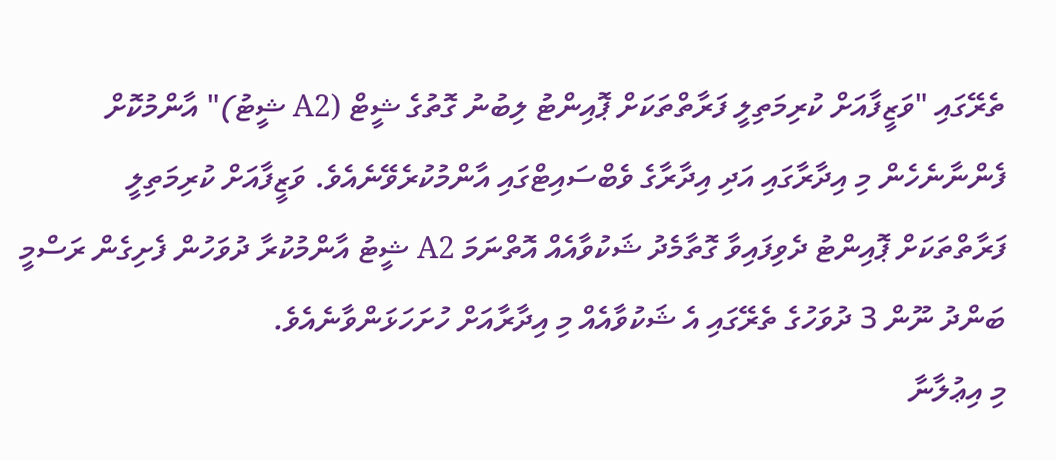ތެރޭގައި "ވަޒީފާއަށް ކުރިމަތިލީ ފަރާތްތަކަށް ޕޮއިންޓު ލިބުނު ގޮތުގެ ޝީޓް (A2 ޝީޓު)" އާންމުކޮށް ފެންނާނެހެން މި އިދާރާގައި އަދި އިދާރާގެ ވެބްސައިޓްގައި އާންމުކުރެވޭނެއެވެ. ވަޒީފާއަށް ކުރިމަތިލީ ފަރާތްތަކަށް ޕޮއިންޓު ދެވިފައިވާ ގޮތާމެދު ޝަކުވާއެއް އޮތްނަމަ A2 ޝީޓު އާންމުކުރާ ދުވަހުން ފެށިގެން ރަސްމީ ބަންދު ނޫން 3 ދުވަހުގެ ތެރޭގައި އެ ޝަކުވާއެއް މި އިދާރާއަށް ހުށަހަޅަންވާނެއެވެ.
މި އިޢުލާނާ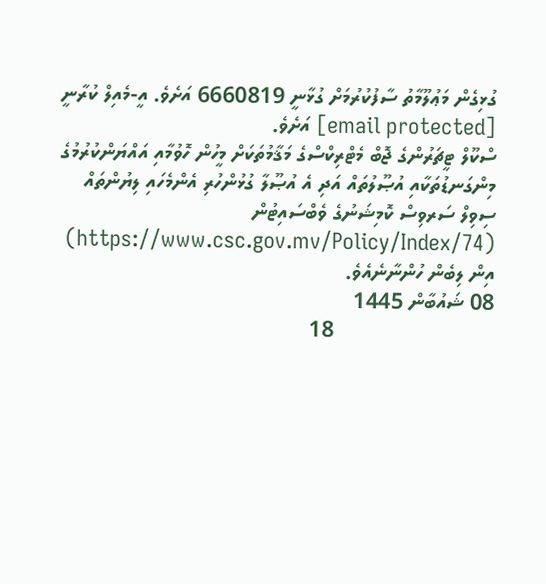ގުޅިގެން މަޢުލޫމާތު ސާފުކުރުމަށް ގުޅާނީ 6660819 އަށެވެ. އީ-މެއިލް ކުރާނީ [email protected] އަށެވެ.
ސްކޫލް ޓީޗަރުންގެ ޖޮބް މެޓްރިކްސްގެ މަޤާމުތަކަށް މީހުން ހޮވުމާއި އައްޔަންކުރުމުގެ މިންގަނޑުތަކާއި އުޞޫލުތައް އަދި އެ އުޞޫލާ ގުޅުންހުރި އެންމެހައި ލިޔުންތައް ސިވިލް ސަރވިސް ކޮމިޝަނުގެ ވެބްސައިޓުން (https://www.csc.gov.mv/Policy/Index/74) އިން ލިބެން ހުންނާނެއެވެ.
08 ޝައުބާން 1445
                            18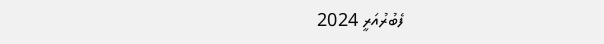ފެބުރުއަރީ 2024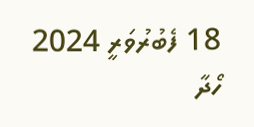18 ފެބުރުވަރީ 2024
ހޯދާ